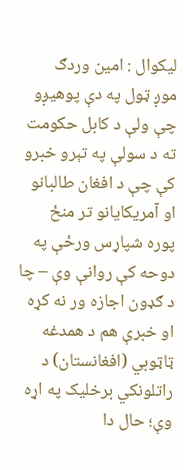لیکوال : امین وردګ
موږ ټول په دې پوهيږو چې ولې د کابل حکومت ته د سولې په تېرو خبرو کې چې د افغان طالبانو او آمریکایانو تر منځ پوره شپاړس ورځې په دوحه کې روانې وې – چا د ګډون اجازه ور نه کړه او خبرې هم د همدغه ټاټوبي (افغانستان) د راتلونکي برخلیک په اړه وې؛ حال دا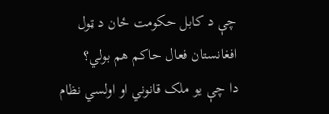چې د کابل حکومت ځان د ټول افغانستان فعال حاکم هم بولي؟
دا چې یو ملک قانوني او اولسي نظام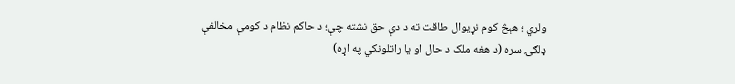ولري ؛ هېڅ کوم نړیوال طاقت ته د دې حق نشته چې؛ د حاکم نظام د کومې مخالفې ډلګۍ سره (د هغه ملک د حال او یا راتلونکي په اړه)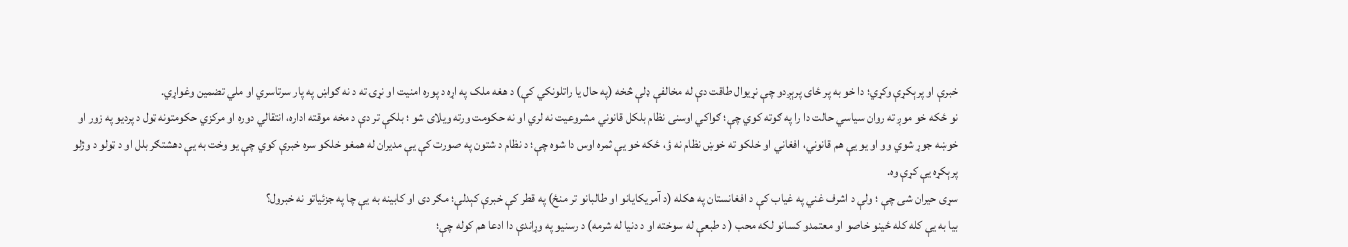خبرې او پرېکړې وکړي؛ دا خو به پر ځای پرېږدو چې نړیوال طاقت دې له مخالفې ډلې څخه (په حال یا راتلونکي کې) د هغه ملک په اړه د پوره امنیت او نړۍ ته د نه ګواښ په پار سرتاسري او ملي تضمین وغواړي.
نو ځکه خو موږ ته روان سیاسي حالت دا را په ګوته کوي چې؛ ګواکي اوسنی نظام بلکل قانوني مشروعیت نه لري او نه حکومت ورته ویلای شو ؛ بلکې تر دې د مخه موقته اداره، انتقالي دوره او مرکزي حکومتونه ټول د پردیو په زور او خوښه جوړ شوي وو او یو یې هم قانوني، افغاني او خلکو ته خوښ نظام نه ؤ، ځکه خو یې ثمره اوس دا شوه چې؛ د نظام د شتون په صورت کې یې مدیران له همغو خلکو سره خبرې کوي چې یو وخت به یې دهشتګر بلل او د ټولو د وژلو پرېکړه یې کړې وه.
سړی حیران شی چې ؛ ولې د اشرف غني په غیاب کې د افغانستان په هکله (د آمریکایانو او طالبانو تر منځ) په قطر کې خبرې کېدلې؛ مګر دی او کابینه به یې چا په جزئیاتو نه خبرول؟
بیا به یې کله کله ځینو خاصو او معتمدو کسانو لکه محب ( د طبعې له سوخته او د دنیا له شرمه) د رسنیو په وړاندې دا ادعا هم کوله چې؛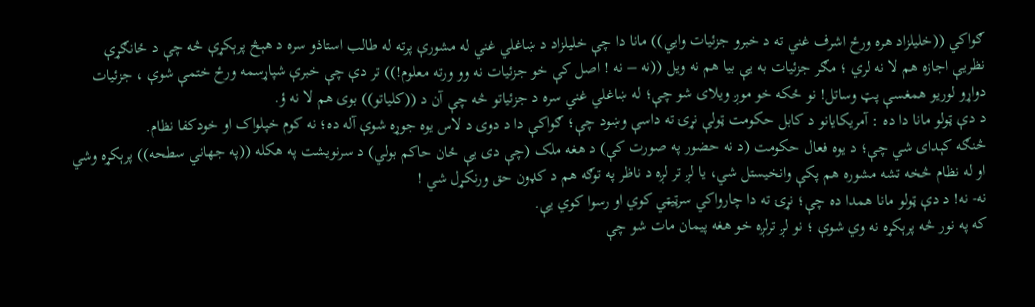ګواکي ((خلیلزاد هره ورځ اشرف غني ته د خبرو جزئیات وایي)) مانا دا چې خلیلزاد د ښاغلي غني له مشورې پرته له طالب استاذو سره د هېڅ پرېکړې څه چې د ځانګړې نظريې اجازه هم لا نه لري ؛ مګر جزئیات به یې بیا هم نه ویل ((نه – نه ! اصل کې خو جزئیات نه وو ورته معلوم!)) تر دې چې خبرې شپاړسمه ورځ ختمې شوې ، جزئیات دواړو لوریو همغسې پټ وساتل! نو ځکه خو موږ ویلای شو چې؛ له ښاغلي غني سره د جزئیاتو څه چې آن د ((کلیاتو)) بوی هم لا نه ؤ.
د دې ټولو مانا دا ده : آمریکایانو د کابل حکومت ټولې نړۍ ته داسې وښود چې؛ ګواکې دا د دوی د لاس یوه جوړه شوې آله ده؛ نه کوم خپلواک او خودکفا نظام.
څنګه کېدای شي چې؛ د یوه فعال حکومت (د نه حضور په صورت کې) د هغه ملک (چې دی یې ځان حاکم بولي) د سرنویشت په هکله ((په جهاني سطحه)) پرېکړه وشي او له نظام څخه تشه مشوره هم پکې وانخیستل شي، یا لږ تر لږه د ناظر په توګه هم د کډون حق ورنکړل شي !
نه- نه! د دې ټولو مانا همدا ده چې؛ نړۍ ته دا چارواکي سرټیټي کوي او رسوا کوي یې.
که په نور څه پرېکړه نه وي شوې ؛ نو لږ ترلږه خو هغه پیمان مات شو چې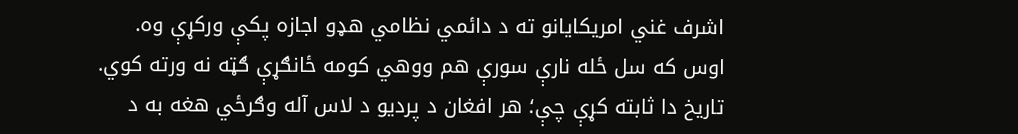اشرف غني امریکایانو ته د دائمي نظامي هډو اجازه پکې ورکړې وه.
اوس که سل ځله نارې سورې هم ووهي کومه ځانګړې ګټه نه ورته کوي.
تاریخ دا ثابته کړې چې؛ هر افغان د پردیو د لاس آله وګرځي هغه به د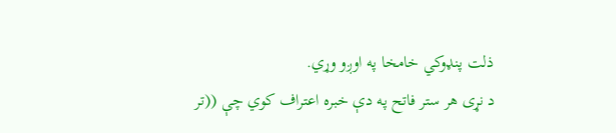ذلت پنډوکي خامخا په اوږو وړي.
د نړی هر ستر فاتح په دې خبره اعتراف کوي چې ((تر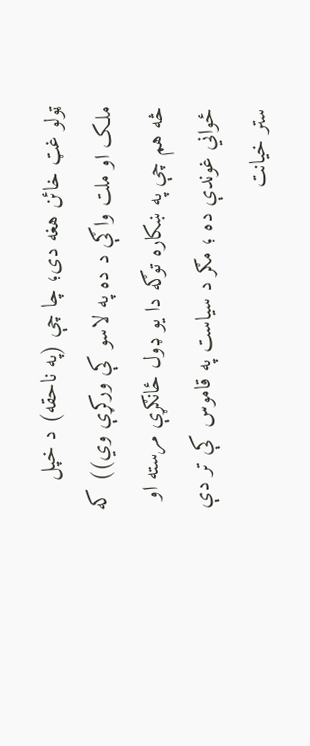ټولو غټ خائن هغه دی؛ چا چې (په ناحقه) د خپل ملک او ملت واګې د ده په لاسو کې ورکړې وي)) که څه هم چې په ښکاره توګه دا یو ډول ځانګړې مرسته او ځواني غوندې ده ؛ مګر د سیاست په قاموس کې تر دې ستر خیانت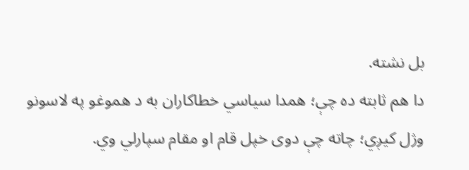بل نشته.
دا هم ثابته ده چې؛ همدا سیاسي خطاکاران به د هموغو په لاسونو وژل کیږي؛ چاته چې دوی خپل قام او مقام سپارلي وي.